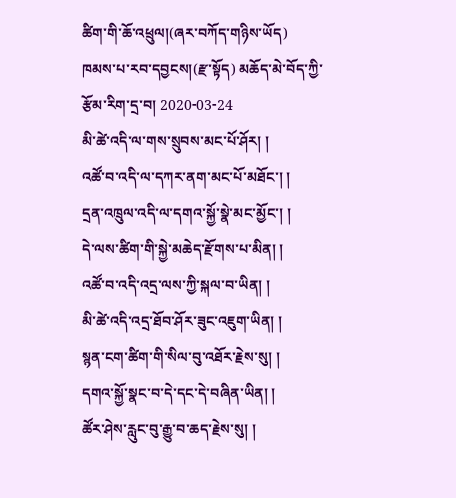ཚིག་གི་ཆོ་འཕྲུལ།(ཞར་བཀོད་གཉིས་ཡོད)
ཁམས་པ་རབ་དབྱངས།(རྫ་སྟོད) མཆོད་མེ་བོད་ཀྱི་རྩོམ་རིག་དྲ་བ། 2020-03-24
མི་ཚེ་འདི་ལ་གས་སྲུབས་མང་པོ་ཤོར། །
འཚོ་བ་འདི་ལ་དཀར་ནག་མང་པོ་མཐོང་། །
དྲན་འཁྲུལ་འདི་ལ་དགའ་སྐྱོ་སྣེ་མང་མྱོང་། །
དེ་ལས་ཚིག་གི་སྐྱེ་མཆེད་རྫོགས་པ་མིན། །
འཚོ་བ་འདི་འདྲ་ལས་ཀྱི་སྐལ་བ་ཡིན། །
མི་ཚེ་འདི་འདྲ་ཐོབ་ཤོར་ཟུང་འཇུག་ཡིན། །
སྙན་ངག་ཚིག་གི་སིལ་བུ་འཐོར་རྗེས་སུ། །
དགའ་སྐྱོ་སྣང་བ་དེ་དང་དེ་བཞིན་ཡིན། །
ཚོར་ཤེས་རླུང་བུ་རྒྱུ་བ་ཆད་རྗེས་སུ། །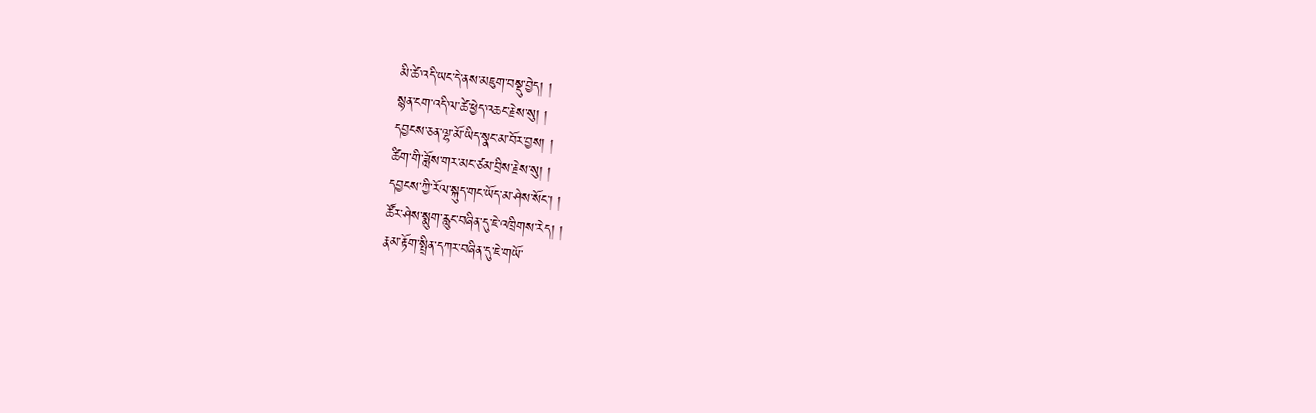མི་ཚེ་འདི་ཡང་དེ་ནས་མཇུག་བསྡུ་བྱེད། །
སྙན་ངག་འདི་ལ་ཚེ་ཕྱེད་འཆང་རྗེས་སུ། །
དབྱངས་ཅན་ལྷ་མོ་ཡིད་སྣང་མ་བོར་བྱས། །
ཚིག་གི་ཟློས་གར་མང་ཙམ་བྲིས་རྗེས་སུ། །
དབྱངས་ཀྱི་རོལ་སྐུད་གང་ཡོད་མ་ཤེས་སོང་། །
ཚོར་ཤེས་སྨུག་རླུང་བཞིན་དུ་ཇེ་འཁྲིགས་རེད། །
རྣམ་རྟོག་སྤྲིན་དཀར་བཞིན་དུ་ཇེ་གཡོ་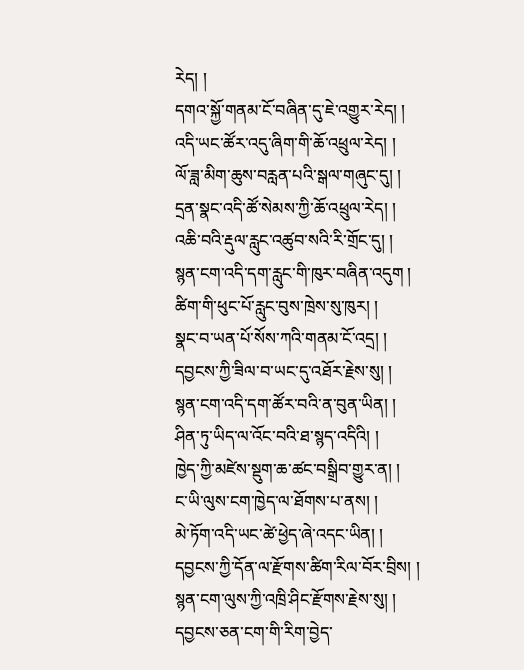རེད། །
དགའ་སྐྱོ་གནམ་ངོ་བཞིན་དུ་ཇེ་འགྱུར་རེད། །
འདི་ཡང་ཚོར་འདུ་ཞིག་གི་ཆོ་འཕྲུལ་རེད། །
ལོ་ཟླ་མིག་ཆུས་བརླན་པའི་སྒལ་གཞུང་དུ། །
དྲན་སྣང་འདི་ཚོ་སེམས་ཀྱི་ཆོ་འཕྲུལ་རེད། །
འཆི་བའི་རྡུལ་རླུང་འཚུབ་སའི་རི་གྲོང་དུ། །
སྙན་ངག་འདི་དག་རླུང་གི་ཁུར་བཞིན་འདུག །
ཚིག་གི་ཕུང་པོ་རླུང་བུས་ཁྲེས་སུ་ཁུར། །
སྣང་བ་ཡན་པོ་སོས་ཀའི་གནམ་ངོ་འདྲ། །
དབྱངས་ཀྱི་ཟིལ་བ་ཡང་དུ་འཐོར་རྗེས་སུ། །
སྙན་ངག་འདི་དག་ཚོར་བའི་ན་བུན་ཡིན། །
ཤིན་ཏུ་ཡིད་ལ་འོང་བའི་ཐ་སྙད་འདིའི། །
ཁྱེད་ཀྱི་མཛེས་སྡུག་ཆ་ཚང་བསྒྲིབ་གྱུར་ན། །
ང་ཡི་ལུས་ངག་ཁྱེད་ལ་ཐོགས་པ་ནས། །
མེ་ཏོག་འདི་ཡང་ཚེ་ཕྱེད་ཞེ་འདང་ཡིན། །
དབྱངས་ཀྱི་དོན་ལ་རྫོགས་ཚིག་རིལ་བོར་བྲིས། །
སྙན་ངག་ལུས་ཀྱི་འཁྲི་ཤིང་རྫོགས་རྗེས་སུ། །
དབྱངས་ཅན་ངག་གི་རིག་བྱེད་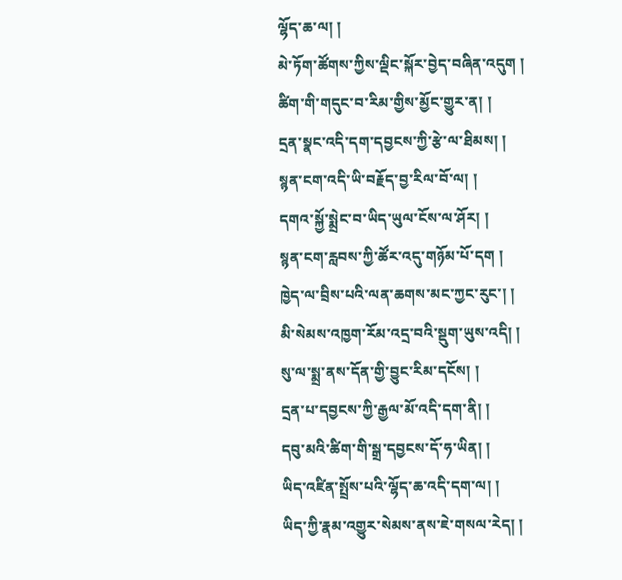ལྷོད་ཆ་ལ། །
མེ་ཏོག་ཚོགས་ཀྱིས་ལྡིང་སྐོར་བྱེད་བཞིན་འདུག །
ཚིག་གི་གདུང་བ་རིམ་གྱིས་མྱོང་གྱུར་ན། །
དྲན་སྣང་འདི་དག་དབྱངས་ཀྱི་རྩེ་ལ་ཐིམས། །
སྙན་ངག་འདི་ཡི་བརྗོད་བྱ་རིལ་བོ་ལ། །
དགའ་སྐྱོ་སྨྲེང་བ་ཡིད་ཡུལ་ངོས་ལ་ཤོར། །
སྙན་ངག་རླབས་ཀྱི་ཚོར་འདུ་གཉོམ་པོ་དག །
ཁྱེད་ལ་བྲིས་པའི་ལན་ཆགས་མང་ཀྱང་རུང་། །
མི་སེམས་འཁྱག་རོམ་འདྲ་བའི་སྡུག་ཡུས་འདི། །
སུ་ལ་སྨྲ་ནས་དོན་གྱི་བྱུང་རིམ་དངོས། །
དྲན་པ་དབྱངས་ཀྱི་རྒྱལ་མོ་འདི་དག་ནི། །
དབུ་མའི་ཚིག་གི་སྒྲ་དབྱངས་དོ་ཧ་ཡིན། །
ཡིད་འཛིན་སྤྲོས་པའི་ལྷོད་ཆ་འདི་དག་ལ། །
ཡིད་ཀྱི་རྣམ་འགྱུར་སེམས་ནས་ཇེ་གསལ་རེད། །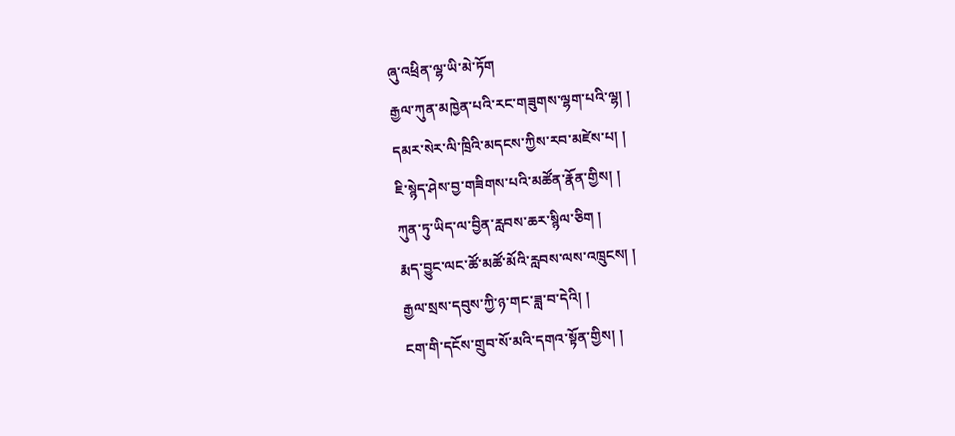ཞུ་འཕྲིན་ལྷ་ཡི་མེ་ཏོག
རྒྱལ་ཀུན་མཁྱེན་པའི་རང་གཟུགས་ལྷག་པའི་ལྷ། །
དམར་སེར་ལི་ཁྲིའི་མདངས་ཀྱིས་རབ་མཛེས་པ། །
ཇི་སྙེད་ཤེས་བྱ་གཟིགས་པའི་མཚོན་རྣོན་གྱིས། །
ཀུན་ཏུ་ཡིད་ལ་བྱིན་རླབས་ཆར་སྙིལ་ཅིག །
རྨད་བྱུང་ལང་ཚོ་མཚོ་མོའི་རླབས་ལས་འཁྲུངས། །
རྒྱལ་སྲས་དབུས་ཀྱི་ཉ་གང་ཟླ་བ་དེའི། །
ངག་གི་དངོས་གྲུབ་སོ་མའི་དགའ་སྟོན་གྱིས། །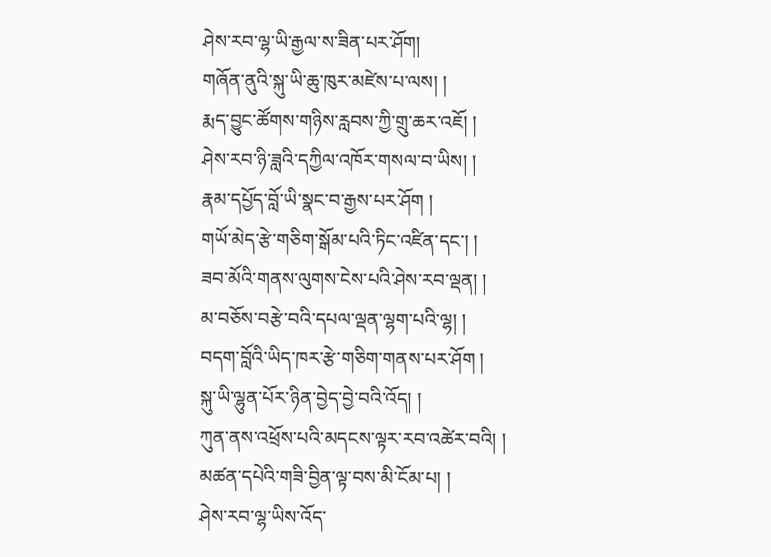ཤེས་རབ་ལྷ་ཡི་རྒྱལ་ས་ཟིན་པར་ཤོག།
གཞོན་ནུའི་སྐུ་ཡི་ཆུ་ཁུར་མཛེས་པ་ལས། །
རྨད་བྱུང་ཚོགས་གཉིས་རླབས་ཀྱི་གྲུ་ཆར་འཇོ། །
ཤེས་རབ་ཉི་ཟླའི་དཀྱིལ་འཁོར་གསལ་བ་ཡིས། །
རྣམ་དཔྱོད་བློ་ཡི་སྣང་བ་རྒྱས་པར་ཤོག །
གཡོ་མེད་རྩེ་གཅིག་སྒོམ་པའི་ཏིང་འཛིན་དང་། །
ཟབ་མོའི་གནས་ལུགས་ངེས་པའི་ཤེས་རབ་ལྡན། །
མ་བཅོས་བརྩེ་བའི་དཔལ་ལྡན་ལྷག་པའི་ལྷ། །
བདག་བློའི་ཡིད་ཁར་རྩེ་གཅིག་གནས་པར་ཤོག །
སྐུ་ཡི་ལྷུན་པོར་ཉིན་བྱེད་བྱེ་བའི་འོད། །
ཀུན་ནས་འཕྲོས་པའི་མདངས་ལྟར་རབ་འཚེར་བའི། །
མཚན་དཔེའི་གཟི་བྱིན་ལྟ་བས་མི་ངོམ་པ། །
ཤེས་རབ་ལྷ་ཡིས་འོད་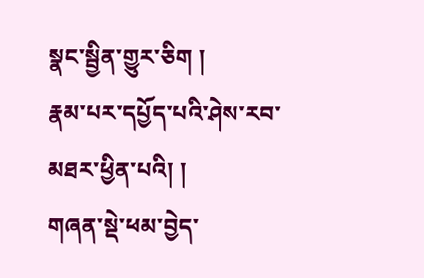སྣང་སྦྱིན་གྱུར་ཅིག །
རྣམ་པར་དཔྱོད་པའི་ཤེས་རབ་མཐར་ཕྱིན་པའི། །
གཞན་སྡེ་ཕམ་བྱེད་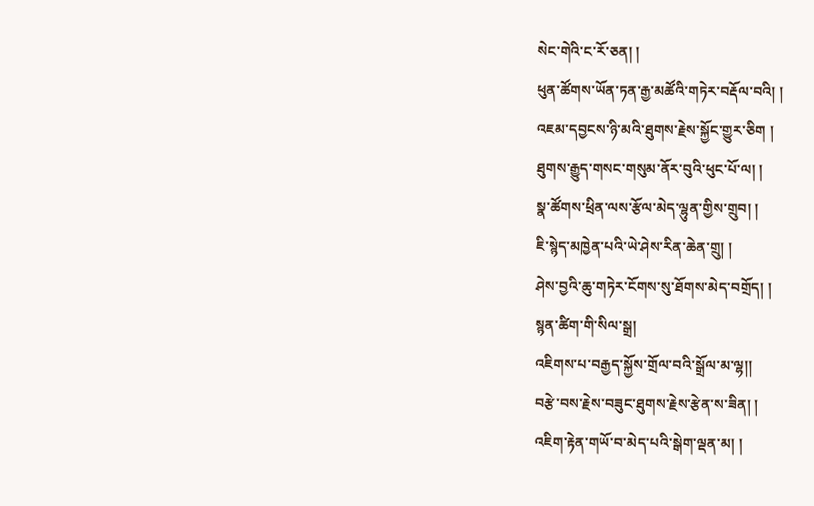སེང་གེའི་ང་རོ་ཅན། །
ཕུན་ཚོགས་ཡོན་ཏན་རྒྱ་མཚོའི་གཏེར་བརྡོལ་བའི། །
འཇམ་དབྱངས་ཉི་མའི་ཐུགས་རྗེས་སྐྱོང་གྱུར་ཅིག །
ཐུགས་རྒྱུད་གསང་གསུམ་ནོར་བུའི་ཕུང་པོ་ལ། །
སྣ་ཚོགས་ཕྲིན་ལས་རྩོལ་མེད་ལྷུན་གྱིས་གྲུབ། །
ཇི་སྙེད་མཁྱེན་པའི་ཡེ་ཤེས་རིན་ཆེན་གྲུ། །
ཤེས་བྱའི་ཆུ་གཏེར་ངོགས་སུ་ཐོགས་མེད་བགྲོད། །
སྙན་ཚིག་གི་སིལ་སྒྲ།
འཇིགས་པ་བརྒྱད་སྐྱོས་གྲོལ་བའི་སྒྲོལ་མ་ལྷ།།
བརྩེ་བས་རྗེས་བཟུང་ཐུགས་རྗེས་རྩེན་ས་ཟིན། །
འཇིག་རྟེན་གཡོ་བ་མེད་པའི་སྒེག་ལྡན་མ། །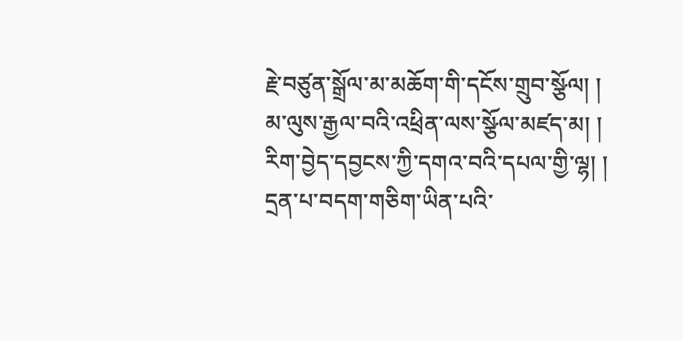རྗེ་བཙུན་སྒྲོལ་མ་མཆོག་གི་དངོས་གྲུབ་སྩོལ། །
མ་ལུས་རྒྱལ་བའི་འཕྲིན་ལས་སྩོལ་མཛད་མ། །
རིག་བྱེད་དབྱངས་ཀྱི་དགའ་བའི་དཔལ་གྱི་ལྷ། །
དྲན་པ་བདག་གཅིག་ཡིན་པའི་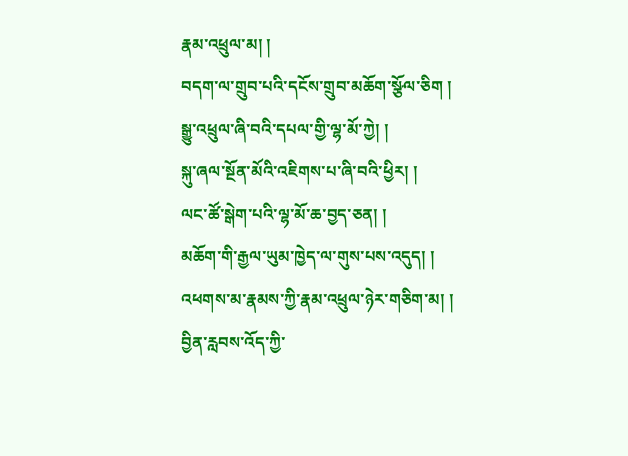རྣམ་འཕྲུལ་མ། །
བདག་ལ་གྲུབ་པའི་དངོས་གྲུབ་མཆོག་སྩོལ་ཅིག །
སྒྱུ་འཕྲུལ་ཞི་བའི་དཔལ་གྱི་ལྷ་མོ་ཀྱེ། །
སྐུ་ཞལ་སྔོན་མོའི་འཇིགས་པ་ཞི་བའི་ཕྱིར། །
ལང་ཚོ་སྒེག་པའི་ལྷ་མོ་ཆ་བྱད་ཅན། །
མཆོག་གི་རྒྱལ་ཡུམ་ཁྱེད་ལ་གུས་པས་འདུད། །
འཕགས་མ་རྣམས་ཀྱི་རྣམ་འཕྲུལ་ཉེར་གཅིག་མ། །
བྱིན་རླབས་འོད་ཀྱི་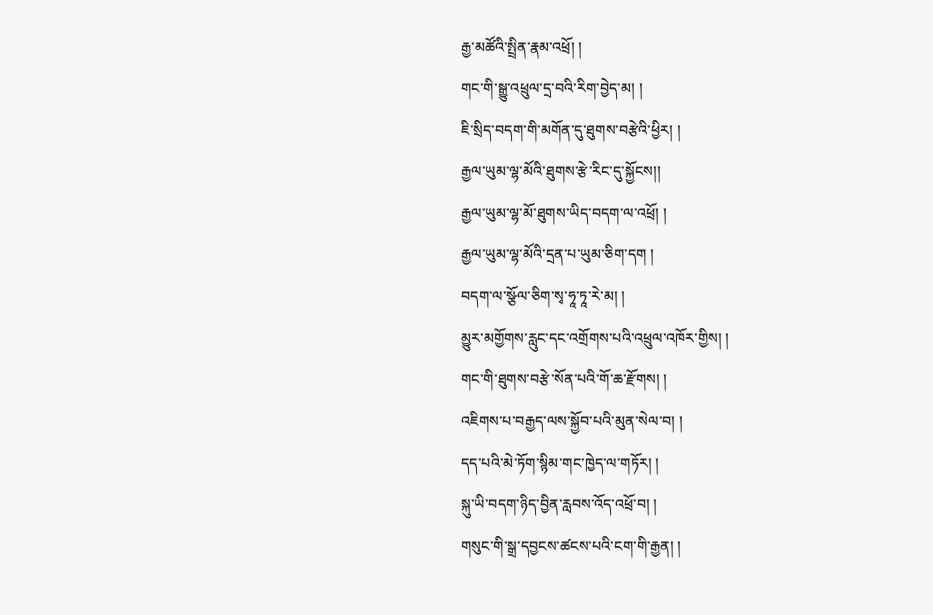རྒྱ་མཚོའི་སྤྲིན་རྣམ་འཕྲོ། །
གང་གི་སྒྱུ་འཕྲུལ་དྲ་བའི་རིག་བྱེད་མ། །
ཇི་སྲིད་བདག་གི་མགོན་དུ་ཐུགས་བརྩེའི་ཕྱིར། །
རྒྱལ་ཡུམ་ལྷ་མོའི་ཐུགས་རྩེ་རིང་དུ་སྐྱོངས།།
རྒྱལ་ཡུམ་ལྷ་མོ་ཐུགས་ཡིད་བདག་ལ་འཕྲོ། །
རྒྱལ་ཡུམ་ལྷ་མོའི་དྲན་པ་ཡུམ་ཅིག་དག །
བདག་ལ་སྩོལ་ཅིག་སྭ་ཧཱ་ཏཱ་རེ་མ། །
མྱུར་མགྱོགས་རླུང་དང་འགྲོགས་པའི་འཕྲུལ་འཁོར་གྱིས། །
གང་གི་ཐུགས་བརྩེ་སོན་པའི་གོ་ཆ་རྫོགས། །
འཇིགས་པ་བརྒྱད་ལས་སྐྱོབ་པའི་མུན་སེལ་བ། །
དད་པའི་མེ་ཏོག་སྙིམ་གང་ཁྱེད་ལ་གཏོར། །
སྐུ་ཡི་བདག་ཉིད་བྱིན་རླབས་འོད་འཕྲོ་བ། །
གསུང་གི་སྒྲ་དབྱངས་ཚངས་པའི་ངག་གི་རྒྱན། །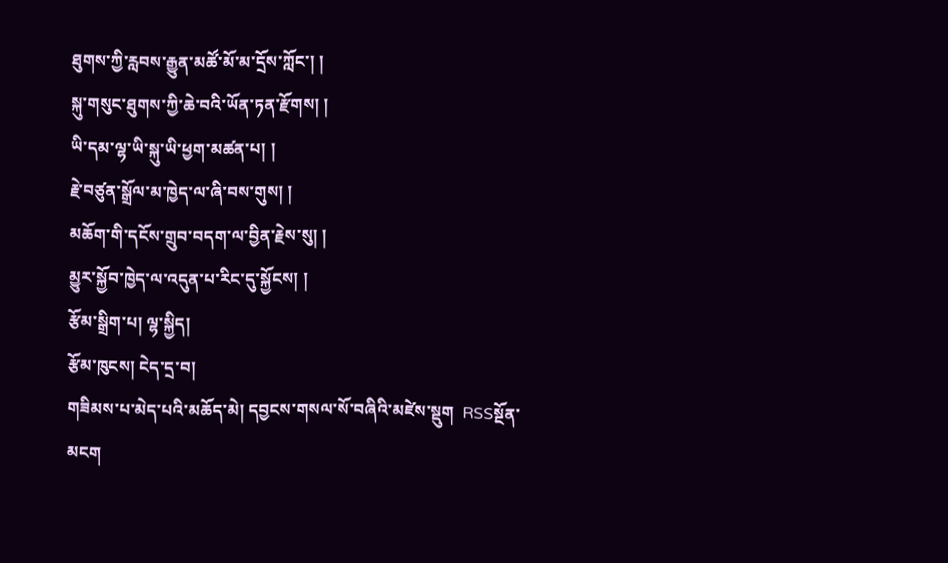ཐུགས་ཀྱི་རླབས་རྒྱུན་མཚོ་མོ་མ་དྲོས་ཀློང་། །
སྐུ་གསུང་ཐུགས་ཀྱི་ཆེ་བའི་ཡོན་ཏན་རྫོགས། །
ཡི་དམ་ལྷ་ཡི་སྐུ་ཡི་ཕྱག་མཚན་པ། །
རྗེ་བཙུན་སྒྲོལ་མ་ཁྱེད་ལ་ཞི་བས་གུས། །
མཆོག་གི་དངོས་གྲུབ་བདག་ལ་བྱིན་རྗེས་སུ། །
མྱུར་སྐྱོབ་ཁྱེད་ལ་འདུན་པ་རིང་དུ་སྐྱོངས། །
རྩོམ་སྒྲིག་པ། ལྷ་སྐྱིད།
རྩོམ་ཁུངས། ངེད་དྲ་བ།
གཟིམས་པ་མེད་པའི་མཆོད་མེ། དབྱངས་གསལ་སོ་བཞིའི་མཛེས་སྡུག  RSSསྔོན་མངག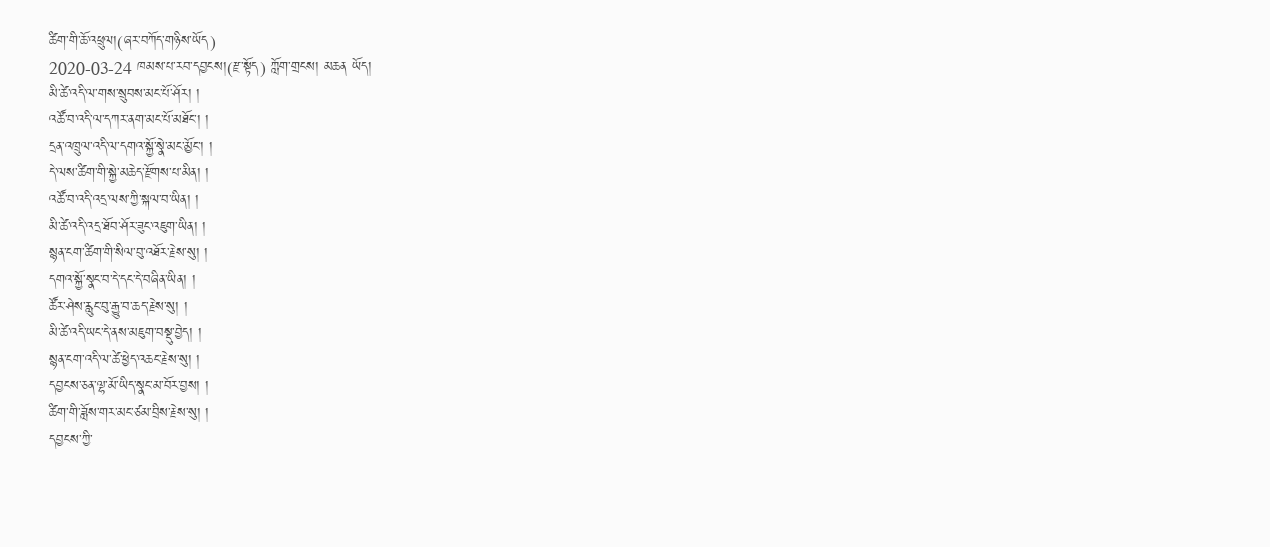ཚིག་གི་ཆོ་འཕྲུལ།(ཞར་བཀོད་གཉིས་ཡོད)
2020-03-24 ཁམས་པ་རབ་དབྱངས།(རྫ་སྟོད) ཀློག་གྲངས། མཆན ཡོད།
མི་ཚེ་འདི་ལ་གས་སྲུབས་མང་པོ་ཤོར། །
འཚོ་བ་འདི་ལ་དཀར་ནག་མང་པོ་མཐོང་། །
དྲན་འཁྲུལ་འདི་ལ་དགའ་སྐྱོ་སྣེ་མང་མྱོང་། །
དེ་ལས་ཚིག་གི་སྐྱེ་མཆེད་རྫོགས་པ་མིན། །
འཚོ་བ་འདི་འདྲ་ལས་ཀྱི་སྐལ་བ་ཡིན། །
མི་ཚེ་འདི་འདྲ་ཐོབ་ཤོར་ཟུང་འཇུག་ཡིན། །
སྙན་ངག་ཚིག་གི་སིལ་བུ་འཐོར་རྗེས་སུ། །
དགའ་སྐྱོ་སྣང་བ་དེ་དང་དེ་བཞིན་ཡིན། །
ཚོར་ཤེས་རླུང་བུ་རྒྱུ་བ་ཆད་རྗེས་སུ། །
མི་ཚེ་འདི་ཡང་དེ་ནས་མཇུག་བསྡུ་བྱེད། །
སྙན་ངག་འདི་ལ་ཚེ་ཕྱེད་འཆང་རྗེས་སུ། །
དབྱངས་ཅན་ལྷ་མོ་ཡིད་སྣང་མ་བོར་བྱས། །
ཚིག་གི་ཟློས་གར་མང་ཙམ་བྲིས་རྗེས་སུ། །
དབྱངས་ཀྱི་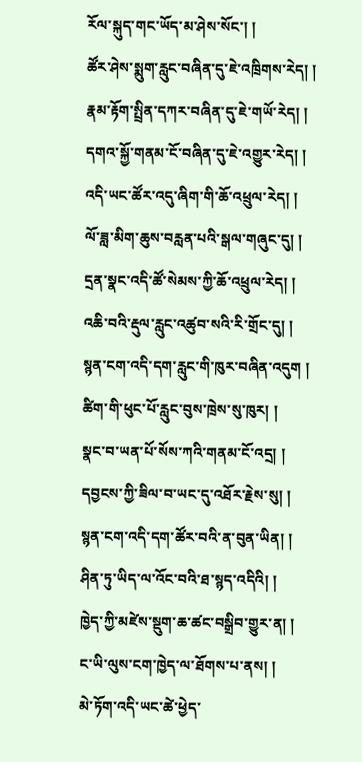རོལ་སྐུད་གང་ཡོད་མ་ཤེས་སོང་། །
ཚོར་ཤེས་སྨུག་རླུང་བཞིན་དུ་ཇེ་འཁྲིགས་རེད། །
རྣམ་རྟོག་སྤྲིན་དཀར་བཞིན་དུ་ཇེ་གཡོ་རེད། །
དགའ་སྐྱོ་གནམ་ངོ་བཞིན་དུ་ཇེ་འགྱུར་རེད། །
འདི་ཡང་ཚོར་འདུ་ཞིག་གི་ཆོ་འཕྲུལ་རེད། །
ལོ་ཟླ་མིག་ཆུས་བརླན་པའི་སྒལ་གཞུང་དུ། །
དྲན་སྣང་འདི་ཚོ་སེམས་ཀྱི་ཆོ་འཕྲུལ་རེད། །
འཆི་བའི་རྡུལ་རླུང་འཚུབ་སའི་རི་གྲོང་དུ། །
སྙན་ངག་འདི་དག་རླུང་གི་ཁུར་བཞིན་འདུག །
ཚིག་གི་ཕུང་པོ་རླུང་བུས་ཁྲེས་སུ་ཁུར། །
སྣང་བ་ཡན་པོ་སོས་ཀའི་གནམ་ངོ་འདྲ། །
དབྱངས་ཀྱི་ཟིལ་བ་ཡང་དུ་འཐོར་རྗེས་སུ། །
སྙན་ངག་འདི་དག་ཚོར་བའི་ན་བུན་ཡིན། །
ཤིན་ཏུ་ཡིད་ལ་འོང་བའི་ཐ་སྙད་འདིའི། །
ཁྱེད་ཀྱི་མཛེས་སྡུག་ཆ་ཚང་བསྒྲིབ་གྱུར་ན། །
ང་ཡི་ལུས་ངག་ཁྱེད་ལ་ཐོགས་པ་ནས། །
མེ་ཏོག་འདི་ཡང་ཚེ་ཕྱེད་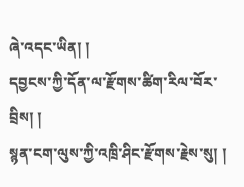ཞེ་འདང་ཡིན། །
དབྱངས་ཀྱི་དོན་ལ་རྫོགས་ཚིག་རིལ་བོར་བྲིས། །
སྙན་ངག་ལུས་ཀྱི་འཁྲི་ཤིང་རྫོགས་རྗེས་སུ། །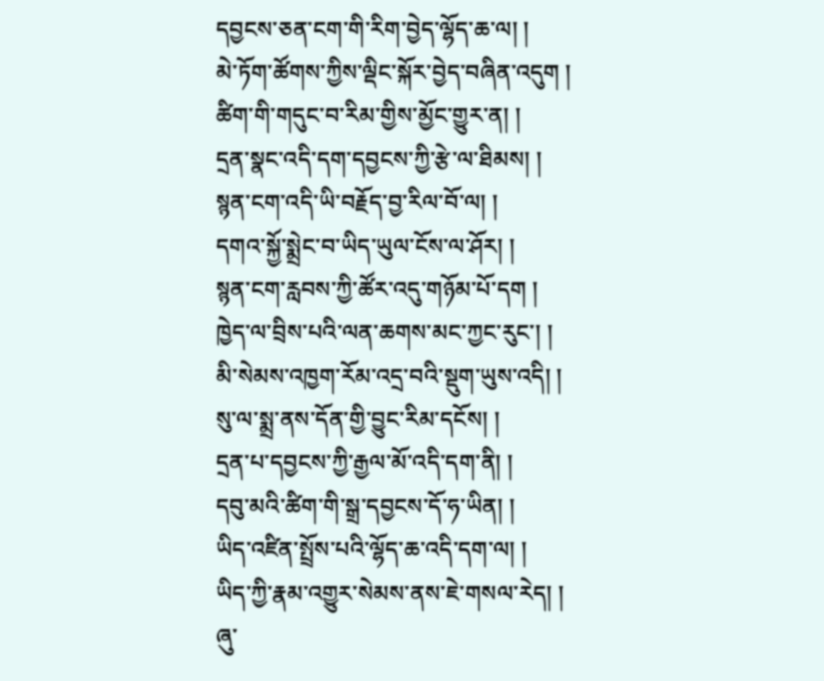དབྱངས་ཅན་ངག་གི་རིག་བྱེད་ལྷོད་ཆ་ལ། །
མེ་ཏོག་ཚོགས་ཀྱིས་ལྡིང་སྐོར་བྱེད་བཞིན་འདུག །
ཚིག་གི་གདུང་བ་རིམ་གྱིས་མྱོང་གྱུར་ན། །
དྲན་སྣང་འདི་དག་དབྱངས་ཀྱི་རྩེ་ལ་ཐིམས། །
སྙན་ངག་འདི་ཡི་བརྗོད་བྱ་རིལ་བོ་ལ། །
དགའ་སྐྱོ་སྨྲེང་བ་ཡིད་ཡུལ་ངོས་ལ་ཤོར། །
སྙན་ངག་རླབས་ཀྱི་ཚོར་འདུ་གཉོམ་པོ་དག །
ཁྱེད་ལ་བྲིས་པའི་ལན་ཆགས་མང་ཀྱང་རུང་། །
མི་སེམས་འཁྱག་རོམ་འདྲ་བའི་སྡུག་ཡུས་འདི། །
སུ་ལ་སྨྲ་ནས་དོན་གྱི་བྱུང་རིམ་དངོས། །
དྲན་པ་དབྱངས་ཀྱི་རྒྱལ་མོ་འདི་དག་ནི། །
དབུ་མའི་ཚིག་གི་སྒྲ་དབྱངས་དོ་ཧ་ཡིན། །
ཡིད་འཛིན་སྤྲོས་པའི་ལྷོད་ཆ་འདི་དག་ལ། །
ཡིད་ཀྱི་རྣམ་འགྱུར་སེམས་ནས་ཇེ་གསལ་རེད། །
ཞུ་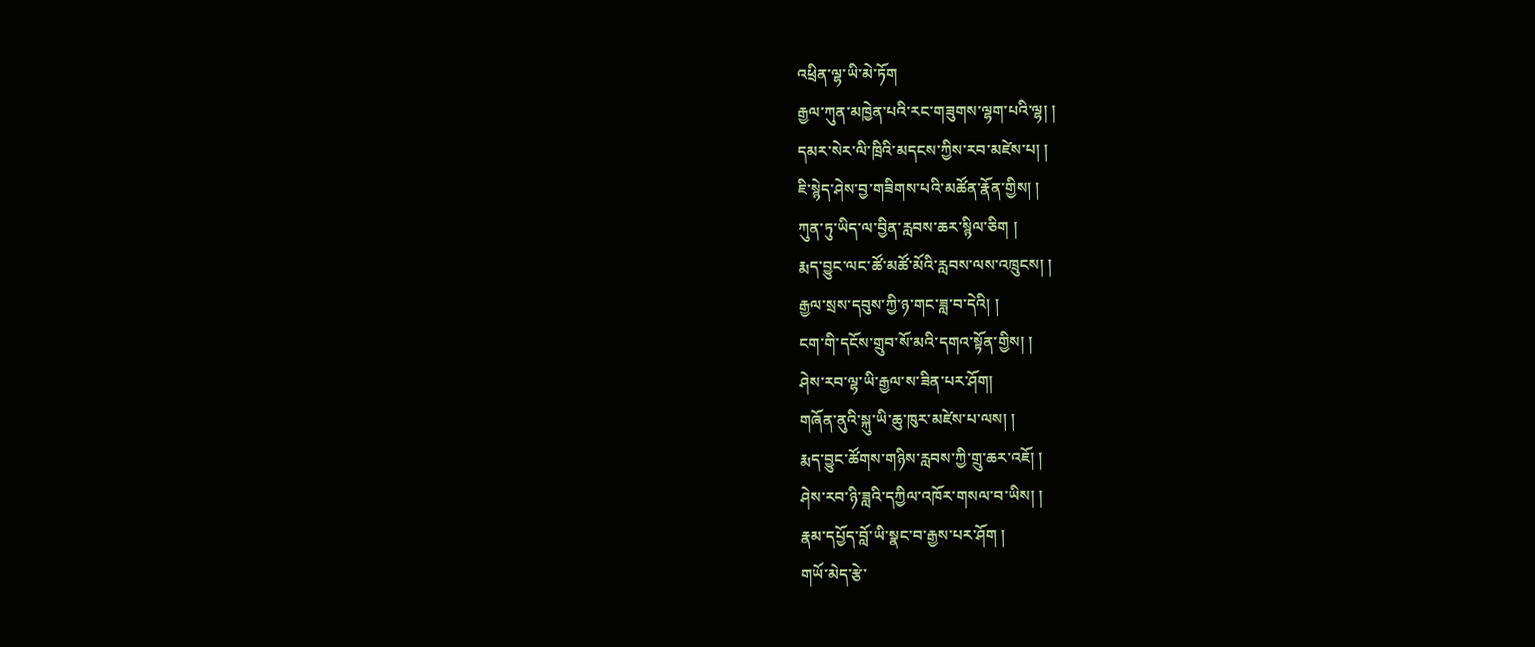འཕྲིན་ལྷ་ཡི་མེ་ཏོག
རྒྱལ་ཀུན་མཁྱེན་པའི་རང་གཟུགས་ལྷག་པའི་ལྷ། །
དམར་སེར་ལི་ཁྲིའི་མདངས་ཀྱིས་རབ་མཛེས་པ། །
ཇི་སྙེད་ཤེས་བྱ་གཟིགས་པའི་མཚོན་རྣོན་གྱིས། །
ཀུན་ཏུ་ཡིད་ལ་བྱིན་རླབས་ཆར་སྙིལ་ཅིག །
རྨད་བྱུང་ལང་ཚོ་མཚོ་མོའི་རླབས་ལས་འཁྲུངས། །
རྒྱལ་སྲས་དབུས་ཀྱི་ཉ་གང་ཟླ་བ་དེའི། །
ངག་གི་དངོས་གྲུབ་སོ་མའི་དགའ་སྟོན་གྱིས། །
ཤེས་རབ་ལྷ་ཡི་རྒྱལ་ས་ཟིན་པར་ཤོག།
གཞོན་ནུའི་སྐུ་ཡི་ཆུ་ཁུར་མཛེས་པ་ལས། །
རྨད་བྱུང་ཚོགས་གཉིས་རླབས་ཀྱི་གྲུ་ཆར་འཇོ། །
ཤེས་རབ་ཉི་ཟླའི་དཀྱིལ་འཁོར་གསལ་བ་ཡིས། །
རྣམ་དཔྱོད་བློ་ཡི་སྣང་བ་རྒྱས་པར་ཤོག །
གཡོ་མེད་རྩེ་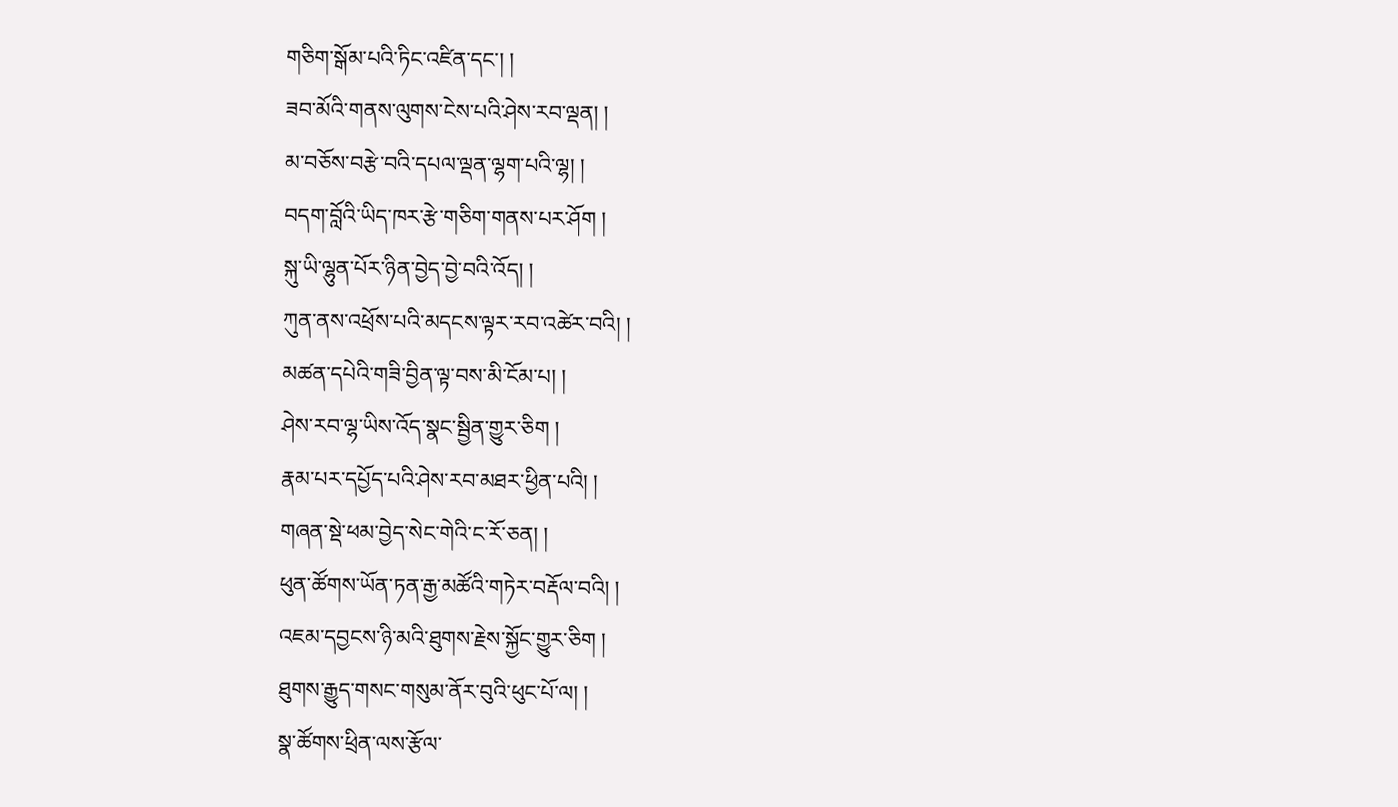གཅིག་སྒོམ་པའི་ཏིང་འཛིན་དང་། །
ཟབ་མོའི་གནས་ལུགས་ངེས་པའི་ཤེས་རབ་ལྡན། །
མ་བཅོས་བརྩེ་བའི་དཔལ་ལྡན་ལྷག་པའི་ལྷ། །
བདག་བློའི་ཡིད་ཁར་རྩེ་གཅིག་གནས་པར་ཤོག །
སྐུ་ཡི་ལྷུན་པོར་ཉིན་བྱེད་བྱེ་བའི་འོད། །
ཀུན་ནས་འཕྲོས་པའི་མདངས་ལྟར་རབ་འཚེར་བའི། །
མཚན་དཔེའི་གཟི་བྱིན་ལྟ་བས་མི་ངོམ་པ། །
ཤེས་རབ་ལྷ་ཡིས་འོད་སྣང་སྦྱིན་གྱུར་ཅིག །
རྣམ་པར་དཔྱོད་པའི་ཤེས་རབ་མཐར་ཕྱིན་པའི། །
གཞན་སྡེ་ཕམ་བྱེད་སེང་གེའི་ང་རོ་ཅན། །
ཕུན་ཚོགས་ཡོན་ཏན་རྒྱ་མཚོའི་གཏེར་བརྡོལ་བའི། །
འཇམ་དབྱངས་ཉི་མའི་ཐུགས་རྗེས་སྐྱོང་གྱུར་ཅིག །
ཐུགས་རྒྱུད་གསང་གསུམ་ནོར་བུའི་ཕུང་པོ་ལ། །
སྣ་ཚོགས་ཕྲིན་ལས་རྩོལ་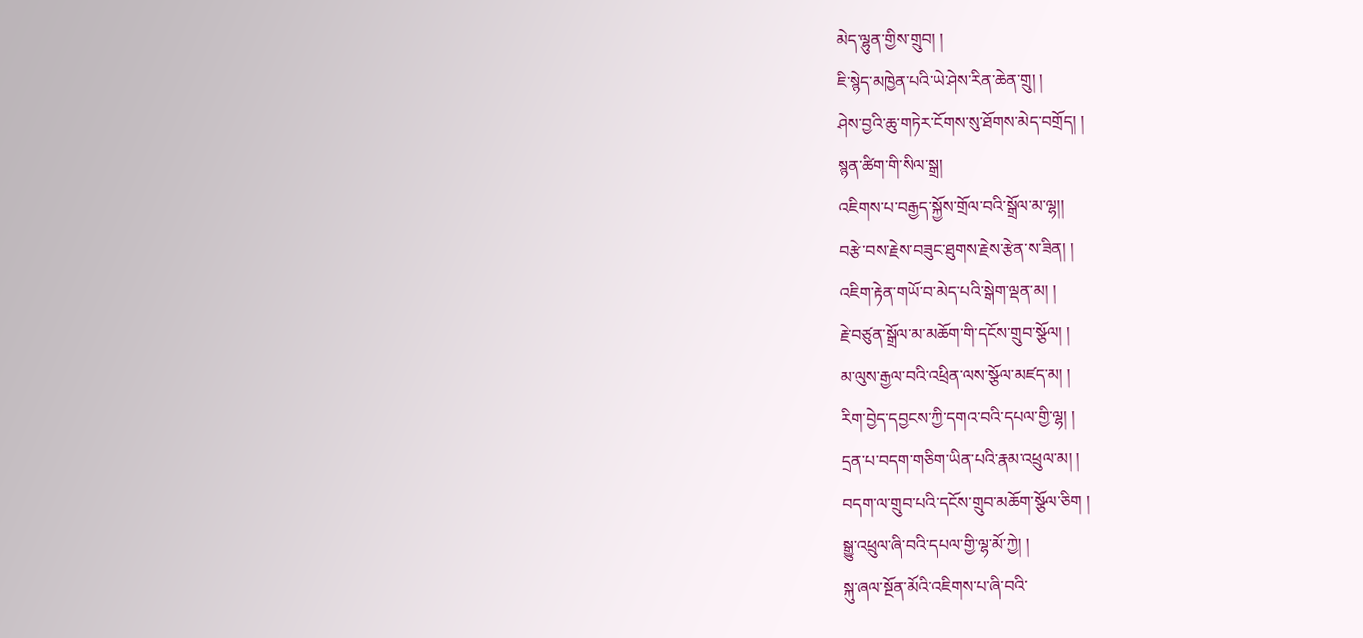མེད་ལྷུན་གྱིས་གྲུབ། །
ཇི་སྙེད་མཁྱེན་པའི་ཡེ་ཤེས་རིན་ཆེན་གྲུ། །
ཤེས་བྱའི་ཆུ་གཏེར་ངོགས་སུ་ཐོགས་མེད་བགྲོད། །
སྙན་ཚིག་གི་སིལ་སྒྲ།
འཇིགས་པ་བརྒྱད་སྐྱོས་གྲོལ་བའི་སྒྲོལ་མ་ལྷ།།
བརྩེ་བས་རྗེས་བཟུང་ཐུགས་རྗེས་རྩེན་ས་ཟིན། །
འཇིག་རྟེན་གཡོ་བ་མེད་པའི་སྒེག་ལྡན་མ། །
རྗེ་བཙུན་སྒྲོལ་མ་མཆོག་གི་དངོས་གྲུབ་སྩོལ། །
མ་ལུས་རྒྱལ་བའི་འཕྲིན་ལས་སྩོལ་མཛད་མ། །
རིག་བྱེད་དབྱངས་ཀྱི་དགའ་བའི་དཔལ་གྱི་ལྷ། །
དྲན་པ་བདག་གཅིག་ཡིན་པའི་རྣམ་འཕྲུལ་མ། །
བདག་ལ་གྲུབ་པའི་དངོས་གྲུབ་མཆོག་སྩོལ་ཅིག །
སྒྱུ་འཕྲུལ་ཞི་བའི་དཔལ་གྱི་ལྷ་མོ་ཀྱེ། །
སྐུ་ཞལ་སྔོན་མོའི་འཇིགས་པ་ཞི་བའི་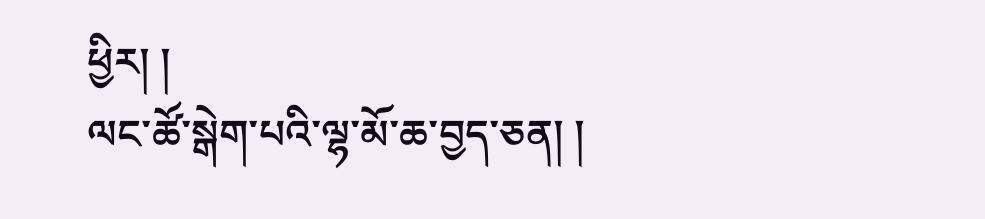ཕྱིར། །
ལང་ཚོ་སྒེག་པའི་ལྷ་མོ་ཆ་བྱད་ཅན། །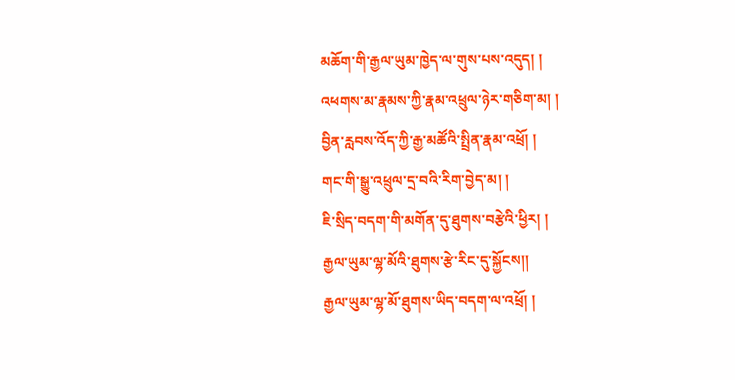མཆོག་གི་རྒྱལ་ཡུམ་ཁྱེད་ལ་གུས་པས་འདུད། །
འཕགས་མ་རྣམས་ཀྱི་རྣམ་འཕྲུལ་ཉེར་གཅིག་མ། །
བྱིན་རླབས་འོད་ཀྱི་རྒྱ་མཚོའི་སྤྲིན་རྣམ་འཕྲོ། །
གང་གི་སྒྱུ་འཕྲུལ་དྲ་བའི་རིག་བྱེད་མ། །
ཇི་སྲིད་བདག་གི་མགོན་དུ་ཐུགས་བརྩེའི་ཕྱིར། །
རྒྱལ་ཡུམ་ལྷ་མོའི་ཐུགས་རྩེ་རིང་དུ་སྐྱོངས།།
རྒྱལ་ཡུམ་ལྷ་མོ་ཐུགས་ཡིད་བདག་ལ་འཕྲོ། །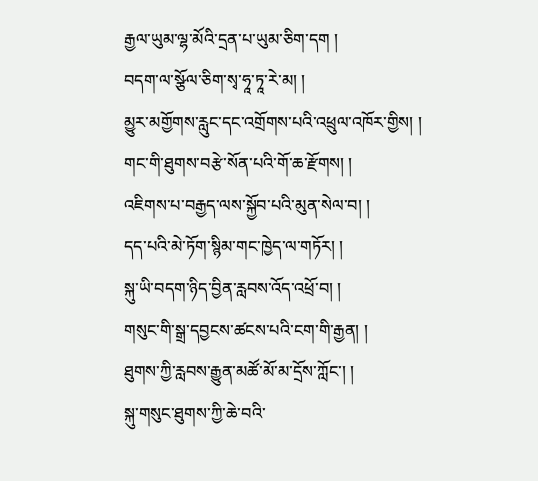རྒྱལ་ཡུམ་ལྷ་མོའི་དྲན་པ་ཡུམ་ཅིག་དག །
བདག་ལ་སྩོལ་ཅིག་སྭ་ཧཱ་ཏཱ་རེ་མ། །
མྱུར་མགྱོགས་རླུང་དང་འགྲོགས་པའི་འཕྲུལ་འཁོར་གྱིས། །
གང་གི་ཐུགས་བརྩེ་སོན་པའི་གོ་ཆ་རྫོགས། །
འཇིགས་པ་བརྒྱད་ལས་སྐྱོབ་པའི་མུན་སེལ་བ། །
དད་པའི་མེ་ཏོག་སྙིམ་གང་ཁྱེད་ལ་གཏོར། །
སྐུ་ཡི་བདག་ཉིད་བྱིན་རླབས་འོད་འཕྲོ་བ། །
གསུང་གི་སྒྲ་དབྱངས་ཚངས་པའི་ངག་གི་རྒྱན། །
ཐུགས་ཀྱི་རླབས་རྒྱུན་མཚོ་མོ་མ་དྲོས་ཀློང་། །
སྐུ་གསུང་ཐུགས་ཀྱི་ཆེ་བའི་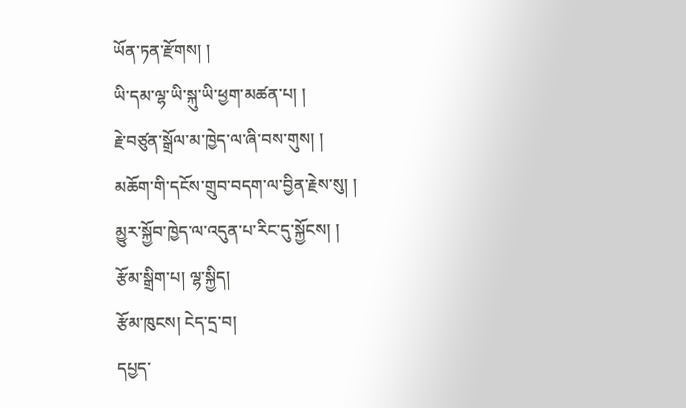ཡོན་ཏན་རྫོགས། །
ཡི་དམ་ལྷ་ཡི་སྐུ་ཡི་ཕྱག་མཚན་པ། །
རྗེ་བཙུན་སྒྲོལ་མ་ཁྱེད་ལ་ཞི་བས་གུས། །
མཆོག་གི་དངོས་གྲུབ་བདག་ལ་བྱིན་རྗེས་སུ། །
མྱུར་སྐྱོབ་ཁྱེད་ལ་འདུན་པ་རིང་དུ་སྐྱོངས། །
རྩོམ་སྒྲིག་པ། ལྷ་སྐྱིད།
རྩོམ་ཁུངས། ངེད་དྲ་བ།
དཔྱད་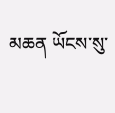མཆན ཡོངས་སུ་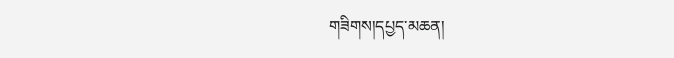གཟིགས།དཔྱད་མཆན།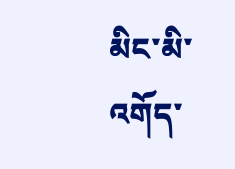མིང་མི་འགོད་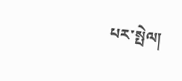པར་སྤེལ།